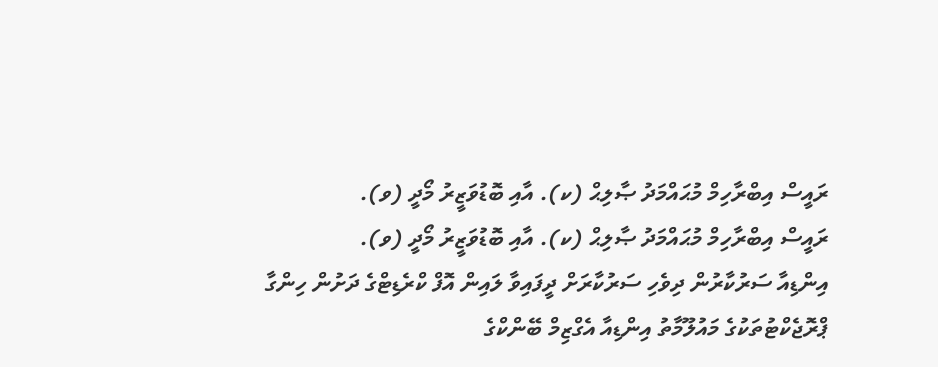ރައީސް އިބްރާހިމް މުޙައްމަދު ޞާލިޙް (ކ). އާއި ބޮޑުވަޒީރު މޯދީ (ވ).
ރައީސް އިބްރާހިމް މުޙައްމަދު ޞާލިޙް (ކ). އާއި ބޮޑުވަޒީރު މޯދީ (ވ).
އިންޑިއާ ސަރުކާރުން ދިވެހި ސަރުކާރަށް ދީފައިވާ ލައިން އޮފް ކްރެޑިޓްގެ ދަށުން ހިންގާ ޕްރޮޖެކްޓުތަކުގެ މައުލޫމާތު އިންޑިއާ އެގްޒިމް ބޭންކްގެ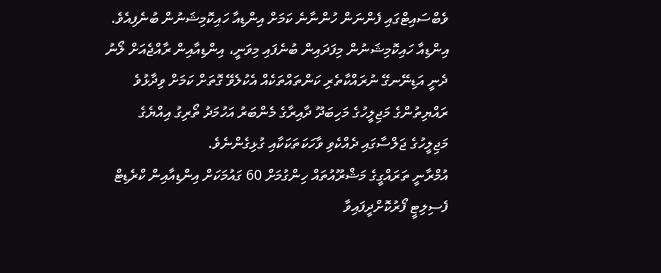ވެބްސައިޓްގައި ފެންނަން ހުންނާނެ ކަމަށް އިންޑިއާ ހައިކޮމިޝަނުން ބުނެފިއެވެ.
އިންޑިއާ ހައިކޮމިޝަނުން މިފަދައިން ބުނެފައި މިވަނީ، އިންޑިއާއިން ރާއްޖެއަށް ލޯނު ދެނީ އަޑިނޭނގޭ ނުރައްކާތެރި ކަންތައްތަކެއް އެކުލެވޭ ގޮތަށް ކަމަށް ވިދާޅުވެ ރައްޔިތުންގެ މަޖިލީހުގެ މަހިބަދޫ ދާއިރާގެ މެންބަރު އަހުމަދު ތޯރިގު އިއްޔެގެ މަޖިލީހުގެ ޖަލްސާގައި ދެއްކެވި ވާހަކަތަކަކާއި ގުޅިގެންނެވެ.
އުމްރާނީ ތަރައްގީގެ މަޝްރޫއުތައް ހިންގުމަށް 60 ގައުމަކަށް އިންޑިއާއިން ކްރެޑިޓް ފެސިލިޓީ ފޯރުކޮށްދީފައިވާ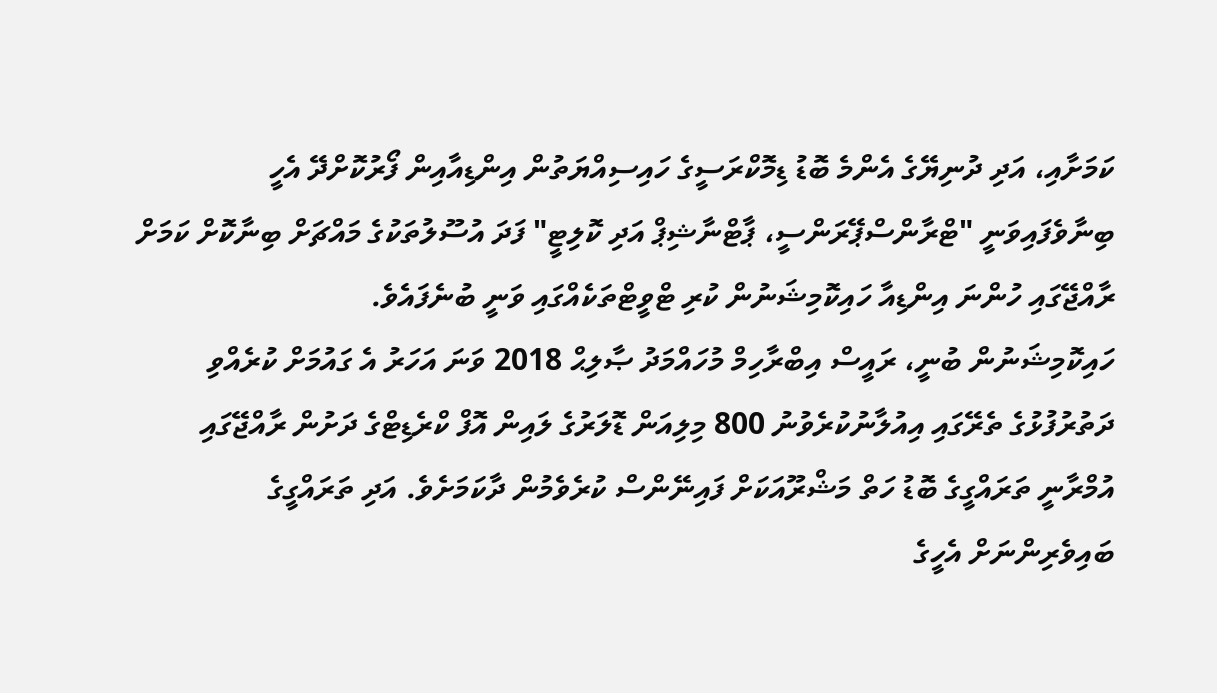ކަމަށާއި، އަދި ދުނިޔޭގެ އެންމެ ބޮޑު ޑިމޮކްރަސީގެ ހައިސިއްޔަތުން އިންޑިއާއިން ފޯރުކޮށްދޭ އެހީ ބިނާވެފައިވަނީ "ޓްރާންސްޕޭރަންސީ، ޕާޓްނާޝިޕް އަދި ކޮލިޓީ" ފަދަ އުސޫލުތަކުގެ މައްޗަށް ބިނާކޮށް ކަމަށް ރާއްޖޭގައި ހުންނަ އިންޑިއާ ހައިކޮމިޝަނުން ކުރި ޓްވީޓްތަކެއްގައި ވަނީ ބުނެފައެވެ.
ހައިކޮމިޝަނުން ބުނީ، ރައީސް އިބްރާހިމް މުހައްމަދު ޞާލިޙް 2018 ވަނަ އަހަރު އެ ގައުމަށް ކުރެއްވި ދަތުރުފުޅުގެ ތެރޭގައި އިއުލާނުކުރެވުނު 800 މިލިއަން ޑޮލަރުގެ ލައިން އޮފް ކްރެޑިޓްގެ ދަށުން ރާއްޖޭގައި އުމްރާނީ ތަރައްގީގެ ބޮޑު ހަތް މަޝްރޫއަކަށް ފައިނޭންސް ކުރެވެމުން ދާކަމަށެވެ. އަދި ތަރައްގީގެ ބައިވެރިންނަށް އެހީގެ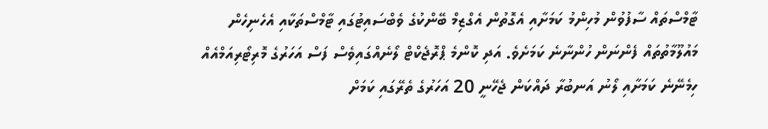ޓާމްސްތައް ސާފުވުން މުހިންމު ކަމަށާއި އެގޮތުން އެގްޒިމް ބޭންކުގެ ވެބްސައިޓުގައި ޓާމްސްތަކާއި އެހެނިހެން މައުލޫމާތުތައް ފެންނަން ހުންނާނެ ކަމަށެވެ. އަދި ކޮންމެ ޕްރޮޖެކްޓް ލޯނެއްގައިވެސް ފަސް އަހަރުގެ މޮރިޓޯރިއަމްއެއް ހިމެނޭނެ ކަމަށާއި ލޯނު އަނބުރާ ދައްކަން ޖެހޭނީ 20 އަހަރުގެ ތެރޭގައި ކަމަށް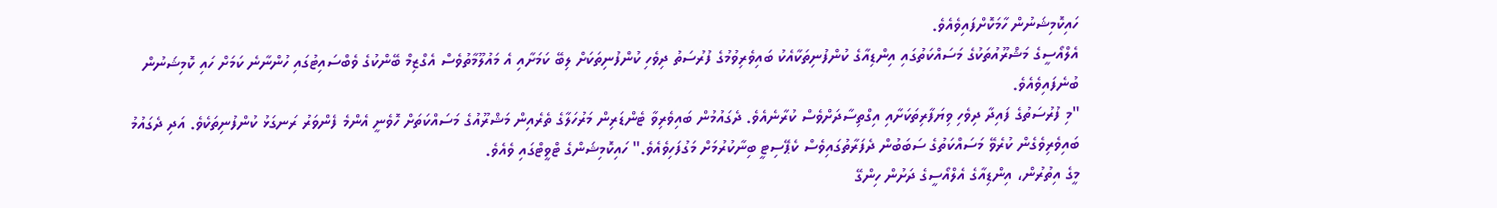ހައިކޮމިޝަނުން ހާމަކޮށްފައިވެއެވެ.
އެލްއޯސީގެ މަޝްރޫއުތަކުގެ މަސައްކަތުގައި އިންޑިއާގެ ކުންފުނިތަކާއެކު ބައިވެރިވުމުގެ ފުރުސަތު ދިވެހި ކުންފުނިތަކަށް ލިބޭ ކަމަށާއި އެ މައުލޫމާތުވެސް އެގްޒިމް ބޭންކުގެ ވެބްސައިޓުގައި ހުންނާނެ ކަމަށް ހައި ކޮމިޝަނުން ބުނެފައިވެއެވެ.
"މި ފުރުސަތުގެ ފައިދާ ދިވެހި ވިޔަފާރިތަކަށާއި އިގްތިސާދަށްވެސް ކުރާނެއެވެ. ދެގައުމުން ބައިވެރިވާ ޓެންޑަރިން މަރުހަލާގެ ތެރެއިން މަޝްރޫއުގެ މަސައްކަތަށް ހޮވެނީ އެންމެ ފެންވަރު ރަނގަޅު ކުންފުނިތަކެވެ. އަދި ދެގައުމު ބައިވެރިވެގެން ކުރެވޭ މަސައްކަތުގެ ސަބަބުން ދެފަރާތުގައިވެސް ކެޕޭސިޓީ ބިނާކުރުމަށް މަގުފަހިވެއެވެ." ހައިކޮމިޝަންގެ ޓްވީޓްގައި ވެއެވެ.
މީގެ އިތުރުން، އިންޑިއާގެ އެލްއޯސީގެ ދަށުން ހިންގޭ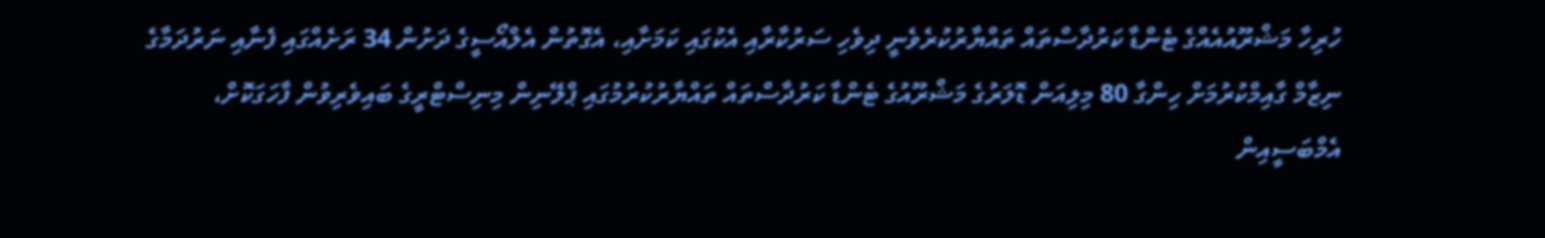ހުރިހާ މަޝްރޫއުއެއްގެ ޓެންޑާ ކަރުދާސްތައް ތައްޔާރުކުރެވެނީ ދިވެހި ސަރުކާރާއި އެކުގައި ކަމަށާއި، އެގޮތުން އެލްއޯސީގެ ދަށުން 34 ރަށެއްގައި ފެނާއި ނަރުދަމާގެ ނިޒާމް ގާއިމްކުރުމަށް ހިންގާ 80 މިލިއަން ޑޮލަރުގެ މަޝްރޫއުގެ ޓެންޑާ ކަރުދާސްތައް ތައްޔާރުކުރުމުގައި ޕްލޭނިން މިނިސްޓްރީގެ ބައިވެރިވުން ފާހަގަކޮށް، އެމްބަސީއިން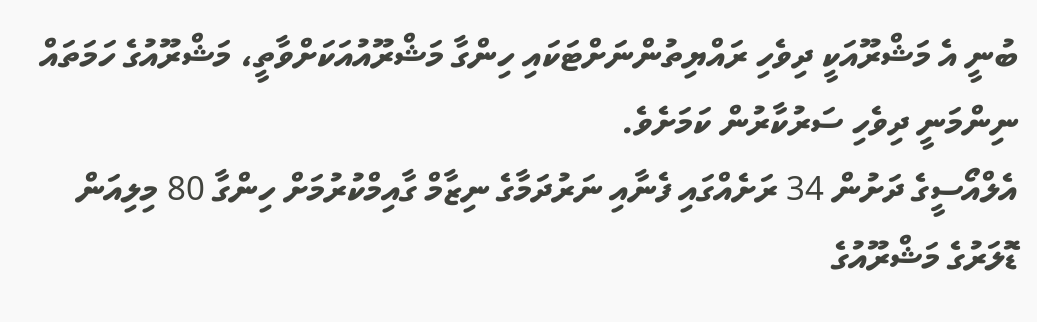ބުނީ އެ މަޝްރޫއަކީ ދިވެހި ރައްޔިތުންނަށްޓަކައި ހިންގާ މަޝްރޫއުއަކަށްވާތީ، މަޝްރޫއުގެ ހަމަތައް ނިންމަނީ ދިވެހި ސަރުކާރުން ކަމަށެވެ.
އެލްއޯސީގެ ދަށުން 34 ރަށެއްގައި ފެނާއި ނަރުދަމާގެ ނިޒާމް ގާއިމްކުރުމަށް ހިންގާ 80 މިލިއަން ޑޮލަރުގެ މަޝްރޫއުގެ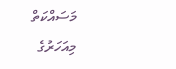މަސައްކަތް މިއަހަރުގެ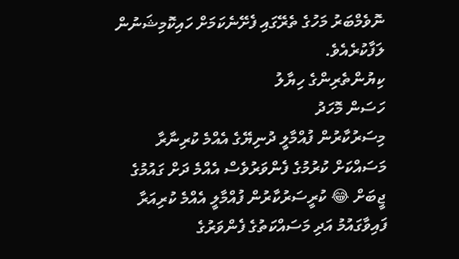ނޮވެމްބަރު މަހުގެ ތެރޭގައި ފެށޭނެކަމަށް ހައިކޮމިޝަނުން ލަފާކުރެއެވެ.
ކިޔުންތެރިންގެ ހިޔާލު
ހަސަން މޮހަދު
މިސަރުކާރުން ފުއްމާލީ ދުނިޔޭގެ އެއްމެ ކުރިނާރާ މަސައްކަށް ކުރުމުގެ ފެންވަރުވެސް އެއްމެ ދަށް ގައުމުގެ ޖީބަށް 😂 ކުރީސަރުކާރުން ފުއްމާލީ އެއްމެ ކުރިއަރާ ފައިވާގައުމު އަދި މަސައްކަތުގެ ފެންވަރުގެ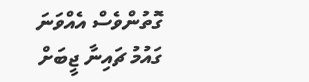ގޮތުންވެސް އެއްވަނަ ގައުމު ޗައިނާ ޖީބަށް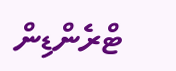ޓްރެންޑިން